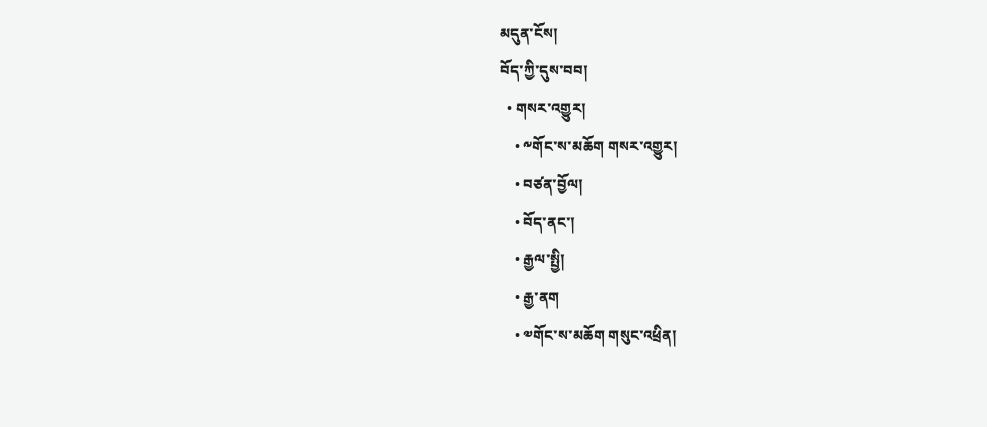མདུན་ངོས།
བོད་ཀྱི་དུས་བབ།
  • གསར་འགྱུར།
    • ༸གོང་ས་མཆོག གསར་འགྱུར།
    • བཙན་བྱོལ།
    • བོད་ནང་།
    • རྒྱལ་སྤྱི།
    • རྒྱ་ནག
    • ༧གོང་ས་མཆོག གསུང་འཕྲིན།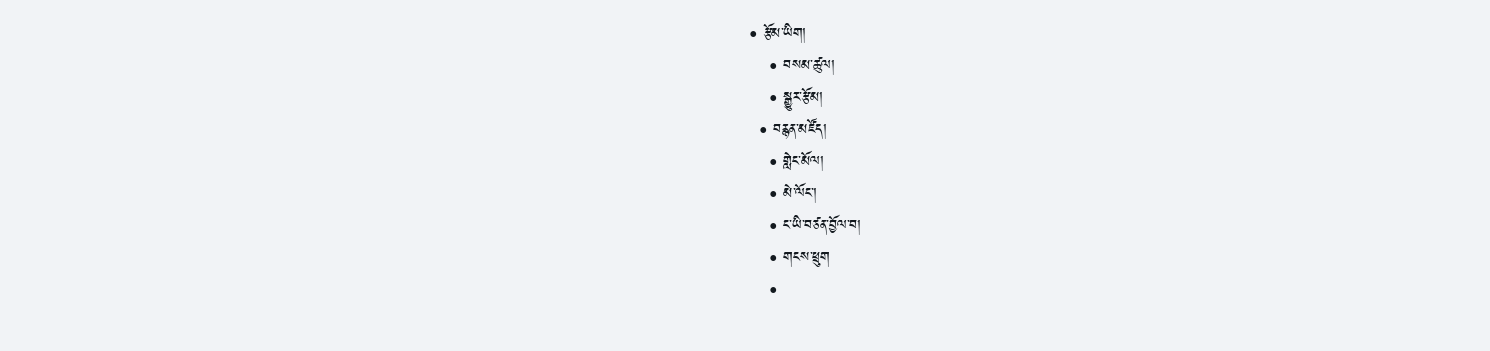• རྩོམ་ཡིག།
    • བསམ་ཚུལ།
    • སྒྱུར་རྩོམ།
  • བརྙན་མཛོད།
    • གླེང་མོལ།
    • མེ་ལོང་།
    • ང་ཡི་བཙན་བྱོལ་བ།
    • གངས་ཕྲུག
    •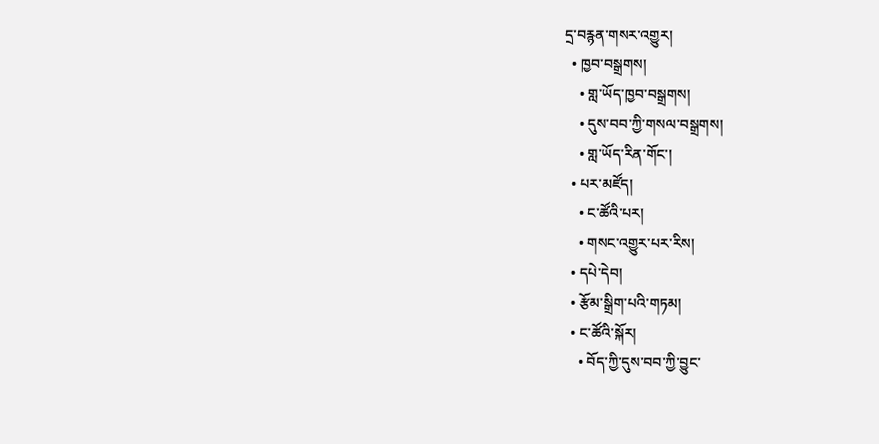དྲ་བརྙན་གསར་འགྱུར།
  • ཁྱབ་བསྒྲགས།
    • གླ་ཡོད་ཁྱབ་བསྒྲགས།
    • དུས་བབ་ཀྱི་གསལ་བསྒྲགས།
    • གླ་ཡོད་རིན་གོང་།
  • པར་མཛོད།
    • ང་ཚོའི་པར།
    • གསང་འགྱུར་པར་རིས།
  • དཔེ་དེབ།
  • རྩོམ་སྒྲིག་པའི་གཏམ།
  • ང་ཚོའི་སྐོར།
    • བོད་ཀྱི་དུས་བབ་ཀྱི་བྱུང་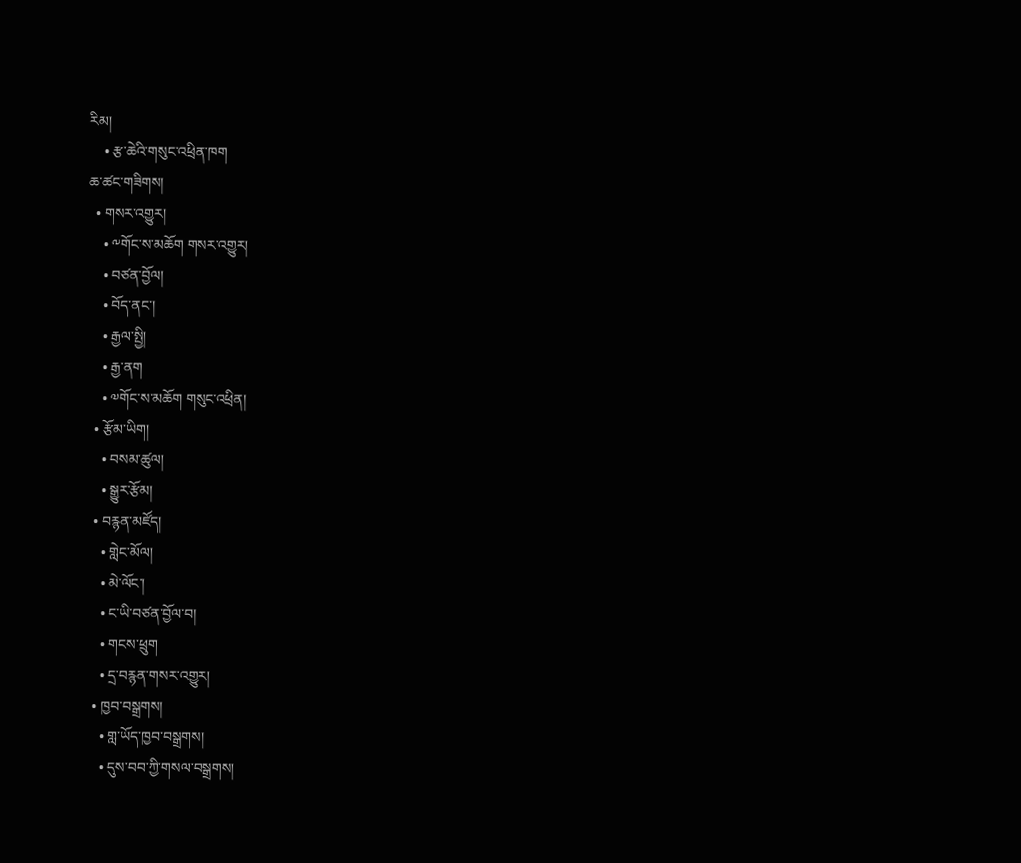རིམ།
    • རྩ་ཆེའི་གསུང་འཕྲིན་ཁག
ཆ་ཚང་གཟིགས།
  • གསར་འགྱུར།
    • ༸གོང་ས་མཆོག གསར་འགྱུར།
    • བཙན་བྱོལ།
    • བོད་ནང་།
    • རྒྱལ་སྤྱི།
    • རྒྱ་ནག
    • ༧གོང་ས་མཆོག གསུང་འཕྲིན།
  • རྩོམ་ཡིག།
    • བསམ་ཚུལ།
    • སྒྱུར་རྩོམ།
  • བརྙན་མཛོད།
    • གླེང་མོལ།
    • མེ་ལོང་།
    • ང་ཡི་བཙན་བྱོལ་བ།
    • གངས་ཕྲུག
    • དྲ་བརྙན་གསར་འགྱུར།
  • ཁྱབ་བསྒྲགས།
    • གླ་ཡོད་ཁྱབ་བསྒྲགས།
    • དུས་བབ་ཀྱི་གསལ་བསྒྲགས།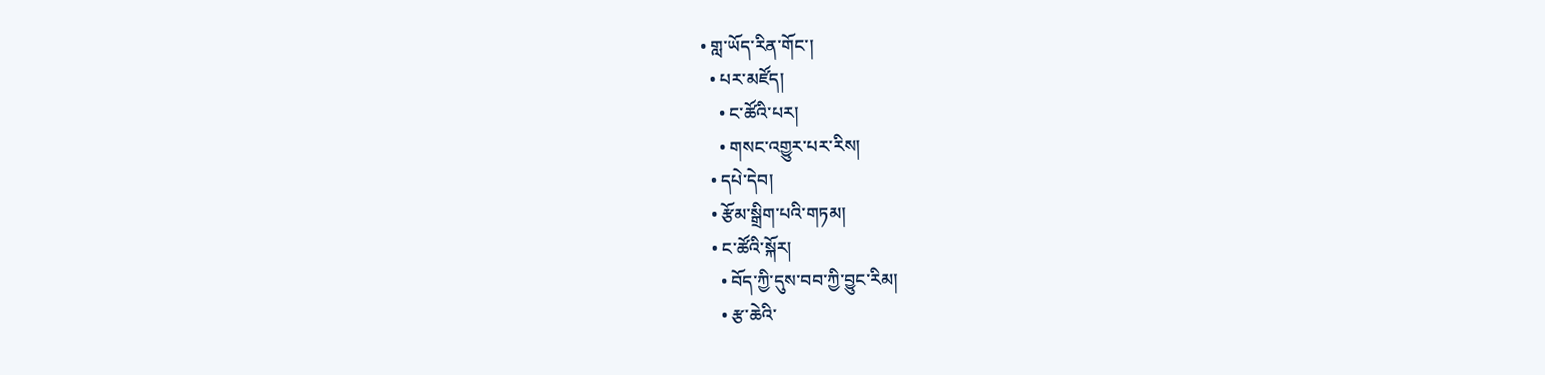• གླ་ཡོད་རིན་གོང་།
  • པར་མཛོད།
    • ང་ཚོའི་པར།
    • གསང་འགྱུར་པར་རིས།
  • དཔེ་དེབ།
  • རྩོམ་སྒྲིག་པའི་གཏམ།
  • ང་ཚོའི་སྐོར།
    • བོད་ཀྱི་དུས་བབ་ཀྱི་བྱུང་རིམ།
    • རྩ་ཆེའི་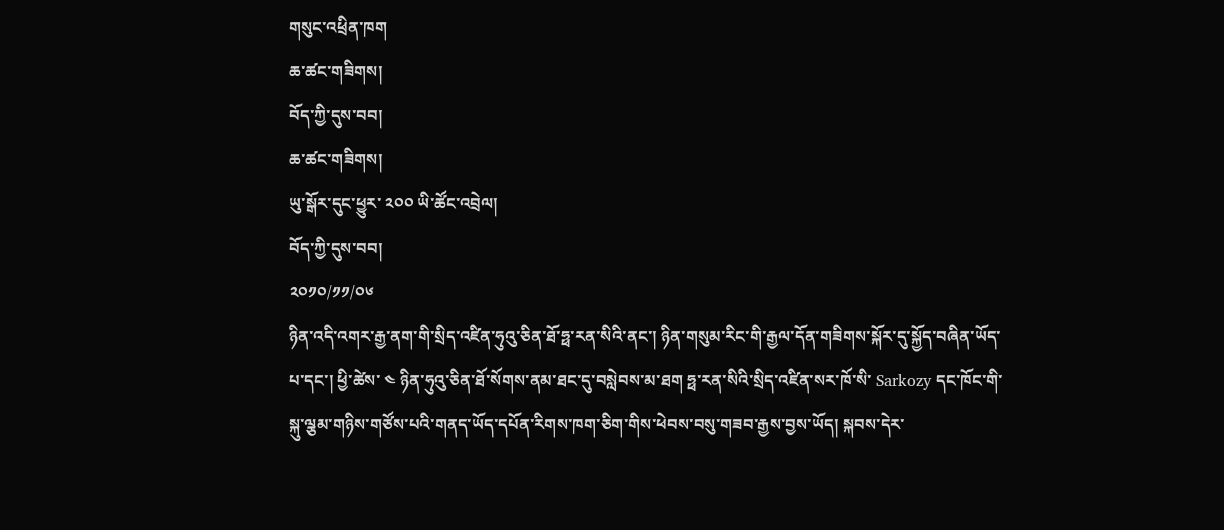གསུང་འཕྲིན་ཁག
ཆ་ཚང་གཟིགས།
བོད་ཀྱི་དུས་བབ།
ཆ་ཚང་གཟིགས།
ཡུ་སྒོར་དུང་ཕྱུར་ ༢༠༠ ཡི་ཚོང་འབྲེལ།
བོད་ཀྱི་དུས་བབ།
༢༠༡༠/༡༡/༠༦
ཉིན་འདི་འགར་རྒྱ་ནག་གི་སྲིད་འཛིན་ཧུའུ་ཅིན་ཐོ་ཧྥ་རན་སིའི་ནང་། ཉིན་གསུམ་རིང་གི་རྒྱལ་དོན་གཟིགས་སྐོར་དུ་སྐྱོད་བཞིན་ཡོད་པ་དང་། ཕྱི་ཚེས་ ༤ ཉིན་ཧུའུ་ཅིན་ཐོ་སོགས་ནམ་ཐང་དུ་བསླེབས་མ་ཐག ཧྥ་རན་སིའི་སྲིད་འཛིན་སར་ཁོ་སི་ Sarkozy དང་ཁོང་གི་སྐུ་ལྕམ་གཉིས་གཙོས་པའི་གནད་ཡོད་དཔོན་རིགས་ཁག་ཅིག་གིས་ཕེབས་བསུ་གཟབ་རྒྱས་བྱས་ཡོད། སྐབས་དེར་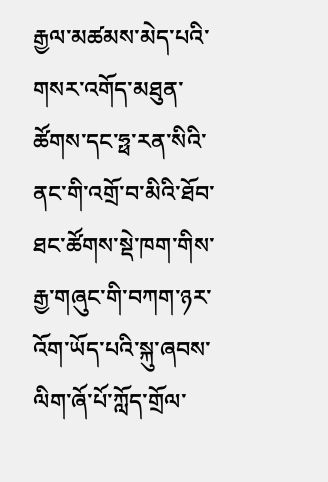རྒྱལ་མཚམས་མེད་པའི་གསར་འགོད་མཐུན་ཚོགས་དང་ཧྥ་རན་སིའི་ནང་གི་འགྲོ་བ་མིའི་ཐོབ་ཐང་ཚོགས་སྡེ་ཁག་གིས་རྒྱ་གཞུང་གི་བཀག་ཉར་འོག་ཡོད་པའི་སྐུ་ཞབས་ལིག་ཞོ་པོ་ཀློད་གྲོལ་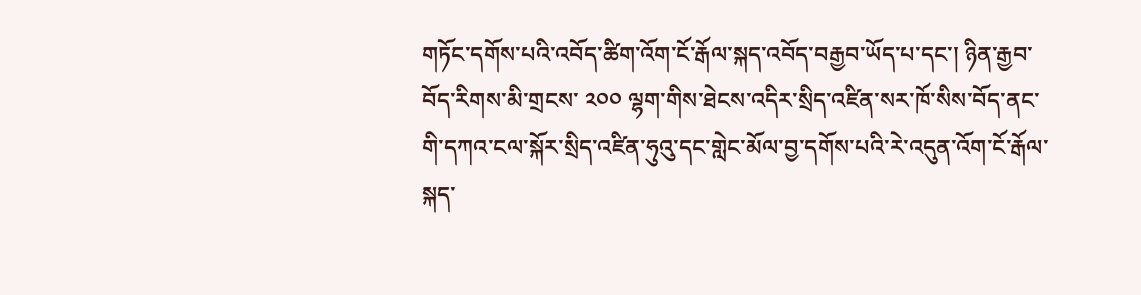གཏོང་དགོས་པའི་འབོད་ཚིག་འོག་ངོ་རྒོལ་སྐད་འབོད་བརྒྱབ་ཡོད་པ་དང་། ཉིན་རྒྱབ་བོད་རིགས་མི་གྲངས་ ༢༠༠ ལྷག་གིས་ཐེངས་འདིར་སྲིད་འཛིན་སར་ཁོ་སིས་བོད་ནང་གི་དཀའ་ངལ་སྐོར་སྲིད་འཛིན་ཧུའུ་དང་གླེང་མོལ་བྱ་དགོས་པའི་རེ་འདུན་འོག་ངོ་རྒོལ་སྐད་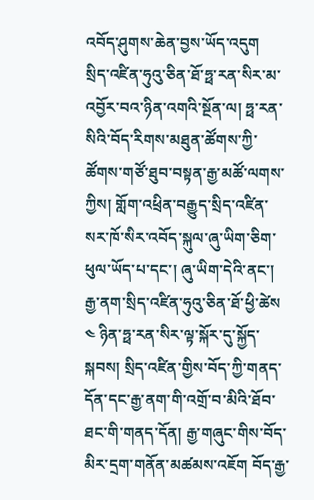འབོད་ཤུགས་ཆེན་བྱས་ཡོད་འདུག
སྲིད་འཛིན་ཧུའུ་ཅིན་ཐོ་ཧྥ་རན་སིར་མ་འབྱོར་བའ་ཉིན་འགའི་སྔོན་ལ། ཧྥ་རན་སིའི་བོད་རིགས་མཐུན་ཚོགས་ཀྱི་ཚོགས་གཙོ་ཐུབ་བསྟན་རྒྱ་མཚོ་ལགས་ཀྱིས། གློག་འཕྲིན་བརྒྱུད་སྲིད་འཛིན་སར་ཁོ་སིར་འབོད་སྐུལ་ཞུ་ཡིག་ཅིག་ཕུལ་ཡོད་པ་དང་། ཞུ་ཡིག་དེའི་ནང་། རྒྱ་ནག་སྲིད་འཛིན་ཧུའུ་ཅིན་ཐོ་ཕྱི་ཚེས ༤ ཉིན་ཧྥ་རན་སིར་ལྟ་སྐོར་དུ་སྐྱོད་སྐབས། སྲིད་འཛིན་གྱིས་བོད་ཀྱི་གནད་དོན་དང་རྒྱ་ནག་གི་འགྲོ་བ་མིའི་ཐོབ་ཐང་གི་གནད་དོན། རྒྱ་གཞུང་གིས་བོད་མིར་དྲག་གནོན་མཚམས་འཇོག བོད་རྒྱ་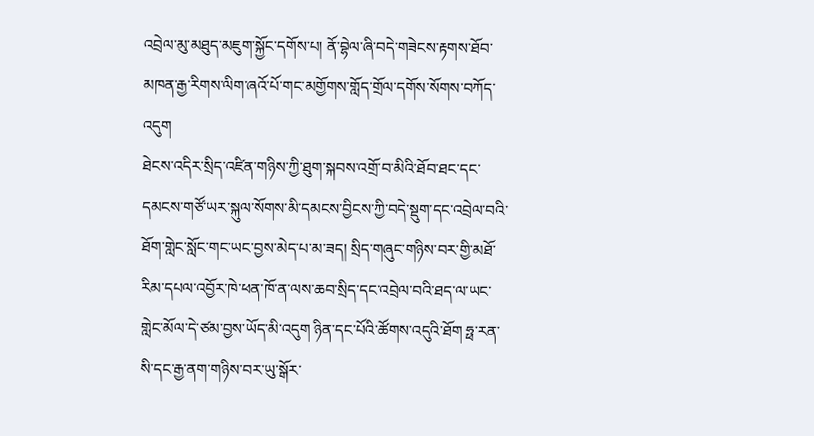འབྲེལ་མུ་མཐུད་མཇུག་སྐྱོང་དགོས་པ། ནོ་བྷེལ་ཞི་བདེ་གཟེངས་རྟགས་ཐོབ་མཁན་རྒྱ་རིགས་ལིག་ཞའོ་པོ་གང་མགྱོགས་གློད་གྲོལ་དགོས་སོགས་བཀོད་འདུག
ཐེངས་འདིར་སྲིད་འཛིན་གཉིས་ཀྱི་ཐུག་སྐབས་འགྲོ་བ་མིའི་ཐོབ་ཐང་དང་དམངས་གཙོ་ཡར་སྐུལ་སོགས་མི་དམངས་བྱིངས་ཀྱི་བདེ་སྡུག་དང་འབྲེལ་བའི་ཐོག་གླེང་སློང་གང་ཡང་བྱས་མེད་པ་མ་ཟད། སྲིད་གཞུང་གཉིས་བར་གྱི་མཐོ་རིམ་དཔལ་འབྱོར་ཁེ་ཕན་ཁོ་ན་ལས་ཆབ་སྲིད་དང་འབྲེལ་བའི་ཐད་ལ་ཡང་གླེང་མོལ་དེ་ཙམ་བྱས་ཡོད་མི་འདུག ཉིན་དང་པོའི་ཚོགས་འདུའི་ཐོག ཧྥ་རན་སི་དང་རྒྱ་ནག་གཉིས་བར་ཡུ་སྒོར་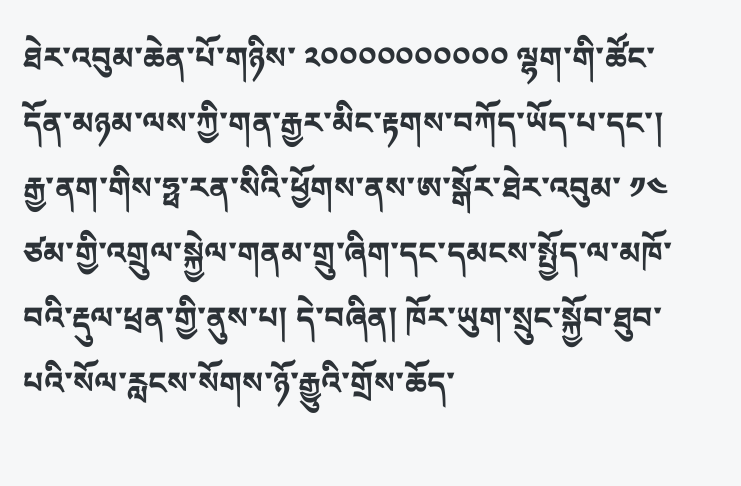ཐེར་འབུམ་ཆེན་པོ་གཉིས་ ༢༠༠༠༠༠༠༠༠༠༠ ལྷག་གི་ཚོང་དོན་མཉམ་ལས་ཀྱི་གན་རྒྱར་མིང་རྟགས་བཀོད་ཡོད་པ་དང་། རྒྱ་ནག་གིས་ཧྥ་རན་སིའི་ཕྱོགས་ནས་ཨ་སྒོར་ཐེར་འབུམ་ ༡༤ ཙམ་གྱི་འགྲུལ་སྐྱེལ་གནམ་གྲུ་ཞིག་དང་དམངས་སྤྱོད་ལ་མཁོ་བའི་རྡུལ་ཕྲན་གྱི་ནུས་པ། དེ་བཞིན། ཁོར་ཡུག་སྲུང་སྐྱོབ་ཐུབ་པའི་སོལ་རླངས་སོགས་ཉོ་རྒྱུའི་གྲོས་ཆོད་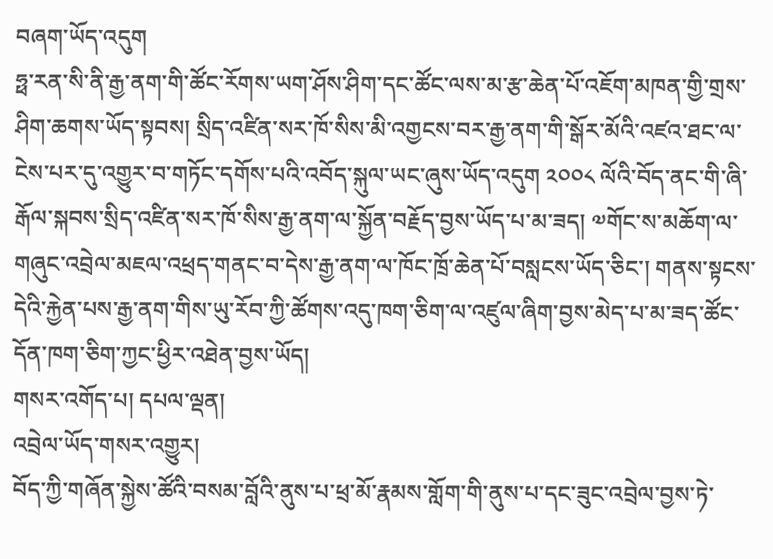བཞག་ཡོད་འདུག
ཧྥ་རན་སི་ནི་རྒྱ་ནག་གི་ཚོང་རོགས་ཡག་ཤོས་ཤིག་དང་ཚོང་ལས་མ་རྩ་ཆེན་པོ་འཇོག་མཁན་གྱི་གྲས་ཤིག་ཆགས་ཡོད་སྟབས། སྲིད་འཛིན་སར་ཁོ་སིས་མི་འགྱངས་བར་རྒྱ་ནག་གི་སྒོར་མོའི་འཛའ་ཐང་ལ་ངེས་པར་དུ་འགྱུར་བ་གཏོང་དགོས་པའི་འབོད་སྐུལ་ཡང་ཞུས་ཡོད་འདུག ༢༠༠༨ ལོའི་བོད་ནང་གི་ཞི་རྒོལ་སྐབས་སྲིད་འཛིན་སར་ཁོ་སིས་རྒྱ་ནག་ལ་སྐྱོན་བརྗོད་བྱས་ཡོད་པ་མ་ཟད། ༧གོང་ས་མཆོག་ལ་གཞུང་འབྲེལ་མཇལ་འཕྲད་གནང་བ་དེས་རྒྱ་ནག་ལ་ཁོང་ཁྲོ་ཆེན་པོ་བསླངས་ཡོད་ཅིང་། གནས་སྟངས་དེའི་རྐྱེན་པས་རྒྱ་ནག་གིས་ཡུ་རོབ་ཀྱི་ཚོགས་འདུ་ཁག་ཅིག་ལ་འཛུལ་ཞིག་བྱས་མེད་པ་མ་ཟད་ཚོང་དོན་ཁག་ཅིག་ཀྱང་ཕྱིར་འཐེན་བྱས་ཡོད།
གསར་འགོད་པ། དཔལ་ལྡན།
འབྲེལ་ཡོད་གསར་འགྱུར།
བོད་ཀྱི་གཞོན་སྐྱེས་ཚོའི་བསམ་བློའི་ནུས་པ་ཕྲ་མོ་རྣམས་གློག་གི་ནུས་པ་དང་ཟུང་འབྲེལ་བྱས་ཏེ་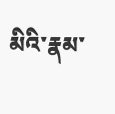མིའི་རྣམ་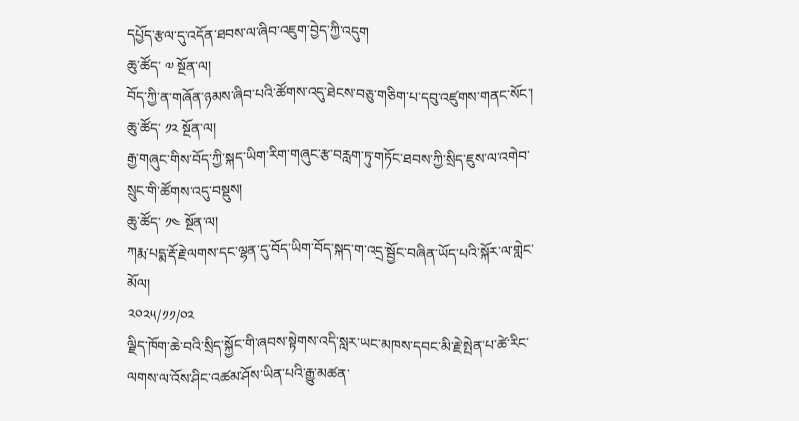དཔྱོད་རྩལ་དུ་འདོན་ཐབས་ལ་ཞིབ་འཇུག་བྱེད་ཀྱི་འདུག
ཆུ་ཚོད་ ༧ སྔོན་ལ།
བོད་ཀྱི་ན་གཞོན་ཉམས་ཞིབ་པའི་ཚོགས་འདུ་ཐེངས་བཅུ་གཅིག་པ་དབུ་འཛུགས་གནང་སོང་།
ཆུ་ཚོད་ ༡༢ སྔོན་ལ།
རྒྱ་གཞུང་གིས་བོད་ཀྱི་སྐད་ཡིག་རིག་གཞུང་རྩ་བརླག་ཏུ་གཏོང་ཐབས་ཀྱི་སྲིད་ཇུས་ལ་འགེབ་སྲུང་གི་ཚོགས་འདུ་བསྡུས།
ཆུ་ཚོད་ ༡༤ སྔོན་ལ།
ཀརྨ་པདྨ་རྡོ་རྗེ་ལགས་དང་ལྷན་དུ་བོད་ཡིག་བོད་སྐད་ག་འདྲ་སྦྱོང་བཞིན་ཡོད་པའི་སྐོར་ལ་གླེང་མོལ།
༢༠༢༥/༡༡/༠༢
ལྗིད་ཁོག་ཆེ་བའི་སྲིད་སྐྱོང་གི་ཞབས་སྟེགས་འདི་སླར་ཡང་མཁས་དབང་མི་རྗེ་སྤེན་པ་ཚེ་རིང་ལགས་ལ་འོས་ཤིང་འཚམ་ཤོས་ཡིན་པའི་རྒྱུ་མཚན་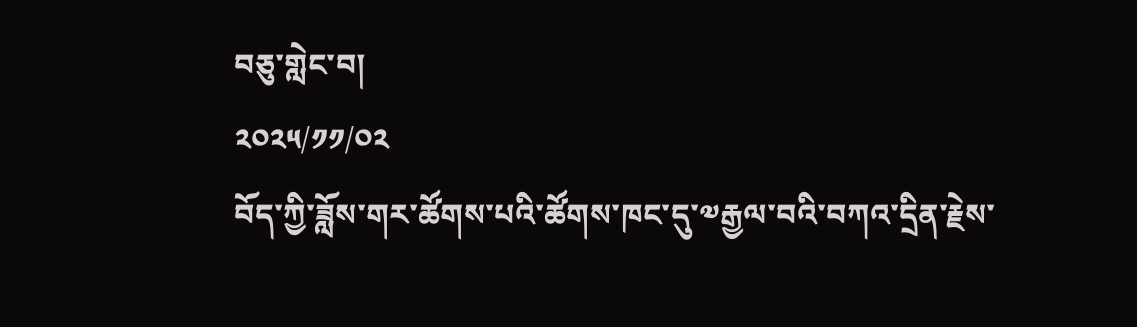བཅུ་གླེང་བ།
༢༠༢༥/༡༡/༠༢
བོད་ཀྱི་ཟློས་གར་ཚོགས་པའི་ཚོགས་ཁང་དུ་༧རྒྱལ་བའི་བཀའ་དྲིན་རྗེས་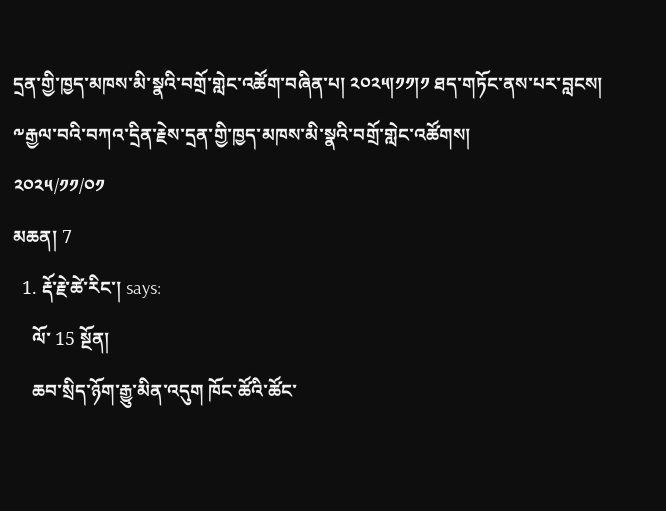དྲན་གྱི་ཁྱད་མཁས་མི་སྣའི་བགྲོ་གླེང་འཚོག་བཞིན་པ། ༢༠༢༥།༡༡།༡ ཐད་གཏོང་ནས་པར་བླངས།
༸རྒྱལ་བའི་བཀའ་དྲིན་རྗེས་དྲན་གྱི་ཁྱད་མཁས་མི་སྣའི་བགྲོ་གླེང་འཚོགས།
༢༠༢༥/༡༡/༠༡
མཆན། 7
  1. རྡོ་རྗེ་ཚེ་རིང་། says:
    ལོ་ 15 སྔོན།
    ཆབ་སྲིད་ཉོག་རྒྱུ་མིན་འདུག ཁོང་ཚོའི་ཚོང་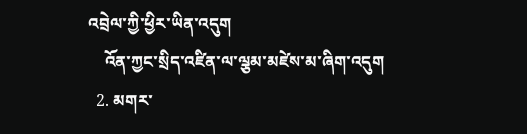འབྲེལ་ཀྱི་ཕྱིར་ཡིན་འདུག
    འོན་ཀྱང་སྲིད་འཛིན་ལ་ལྕམ་མཛེས་མ་ཞིག་འདུག
  2. མགར་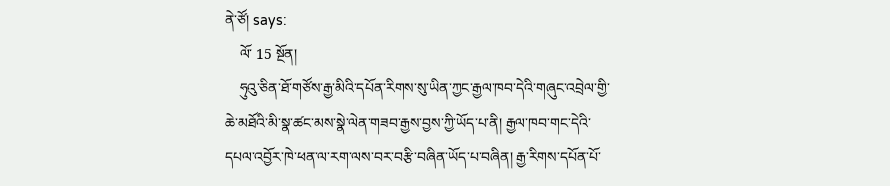ནེ་ཙོ། says:
    ལོ་ 15 སྔོན།
    ཧུའུ་ཅིན་ཐོ་གཙོས་རྒྱ་མིའི་དཔོན་རིགས་སུ་ཡིན་ཀྱང་རྒྱལ་ཁབ་དེའི་གཞུང་འབྲེལ་གྱི་ཆེ་མཐོའི་མི་སྣ་ཚང་མས་སྣེ་ལེན་གཟབ་རྒྱས་བྱས་ཀྱི་ཡོད་པ་ནི། རྒྱལ་ཁབ་གང་དེའི་དཔལ་འབྱོར་ཁེ་ཕན་ལ་རག་ལས་བར་བརྩི་བཞིན་ཡོད་པ་བཞིན། རྒྱ་རིགས་དཔོན་པོ་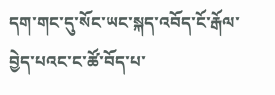དག་གང་དུ་སོང་ཡང་སྐད་འབོད་ངོ་རྒོལ་བྱེད་པའང་ང་ཚོ་བོད་པ་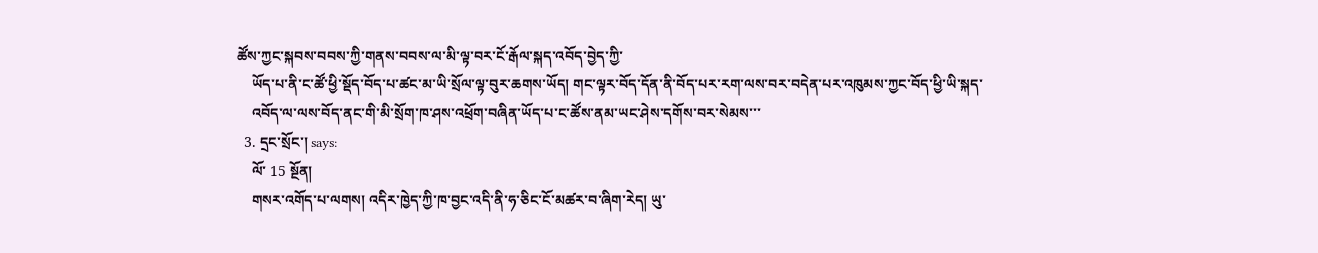ཚོས་ཀྱང་སྐབས་བབས་ཀྱི་གནས་བབས་ལ་མི་ལྟ་བར་ངོ་རྒོལ་སྐད་འབོད་བྱེད་ཀྱི་
    ཡོད་པ་ནི་ང་ཚོ་ཕྱི་སྡོད་བོད་པ་ཚང་མ་ཡི་སྲོལ་ལྟ་བུར་ཆགས་ཡོད། གང་ལྟར་བོད་དོན་ནི་བོད་པར་རག་ལས་བར་བདེན་པར་འཁུམས་ཀྱང་བོད་ཕྱི་ཡི་སྐད་
    འབོད་ལ་ལས་བོད་ནང་གི་མི་སྲོག་ཁ་ཤས་འཕྲོག་བཞིན་ཡོད་པ་ང་ཚོས་ནམ་ཡང་ཤེས་དགོས་བར་སེམས་་་
  3. དྲང་སྲོང་། says:
    ལོ་ 15 སྔོན།
    གསར་འགོད་པ་ལགས། འདིར་ཁྱེད་ཀྱི་ཁ་བྱང་འདི་ནི་ཧ་ཅིང་ངོ་མཚར་བ་ཞིག་རེད། ཡུ་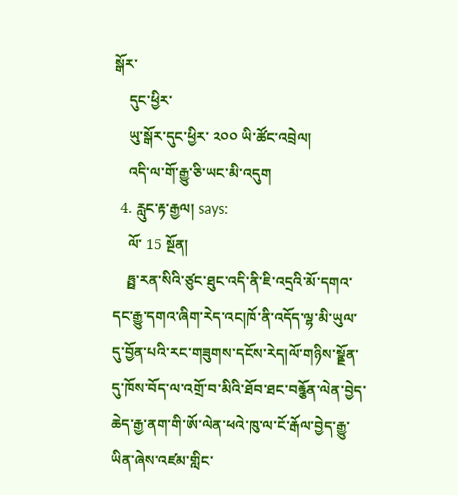སྒོར་
    དུང་ཕྱིར་
    ཡུ་སྒོར་དུང་ཕྱིར་ ༢༠༠ ཡི་ཚོང་འབྲེལ།
    འདི་ལ་གོ་རྒྱུ་ཅི་ཡང་མི་འདུག
  4. རླུང་རྟ་རྒྱལ། says:
    ལོ་ 15 སྔོན།
    ཧྤྥ་རན་སིའི་ཙུང་ཐུང་འདི་ནི་ཇི་འདྲའི་མོ་དགའ་དང་རྒྱུ་དགའ་ཞིག་རེད་འང།ཁོ་ནི་འདོད་ལྷ་མི་ཡུལ་དུ་བྱོན་པའི་རང་གཟུགས་དངོས་རེད།ལོ་གཉིས་སྣྔོན་དུ་ཁོས་བོད་ལ་འགྲོ་བ་མིའི་ཐོབ་ཐང་བརྟྩོན་ལེན་བྱེད་ཆེད་རྒྱ་ནག་གི་ཨོ་ལེན་ཕའེ་ཁུ་ལ་ངོ་རྒོལ་བྱེད་རྒྱུ་ཡིན་ཞེས་འཛམ་གླིང་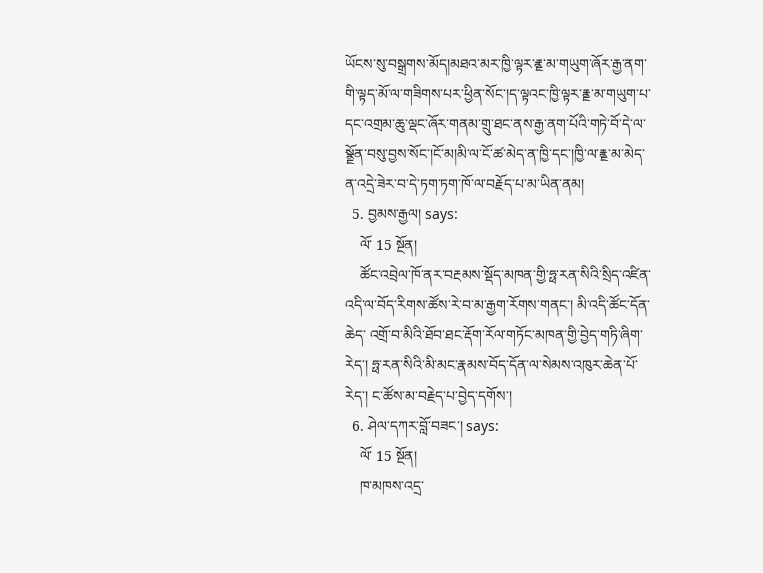ཡོངས་སུ་བསྒྲགས་མོད།མཐའ་མར་ཁྱི་ལྟར་རྣྔ་མ་གཡུག་ཞོར་རྒྱ་ནག་གི་ལྟད་མོ་ལ་གཟིགས་པར་ཕྱིན་སོང་།ད་ལྟའང་ཁྱི་ལྟར་རྣྔ་མ་གཡུག་པ་དང་འགྲམ་ཆུ་ལྡང་ཞོར་གནམ་གྲུ་ཐང་ནས་རྒྱ་ནག་པོའི་གཏེ་བོ་དེ་ལ་སྣྔོན་བསུ་བྱས་སོང་།ངོ་མ།མི་ལ་ངོ་ཚ་མེད་ན་ཁྱི་དང་།ཁྱི་ལ་རྣྔ་མ་མེད་ན་འདྲེ་ཟེར་བ་དེ་ཏག་ཏག་ཁོ་ལ་བརྗོད་པ་མ་ཡིན་ནམ།
  5. བྱམས་རྒྱལ། says:
    ལོ་ 15 སྔོན།
    ཚོང་འབྲེལ་ཁོ་ནར་བརྔམས་སྡོད་མཁན་གྱི་ཧྥ་རན་སིའི་སྲིད་འཛིན་འདི་ལ་བོད་རིགས་ཚོས་རེ་བ་མ་རྒྱག་རོགས་གནང་། མི་འདི་ཚོང་དོན་ཆེད་ འགྲོ་བ་མིའི་ཐོབ་ཐང་རྡོག་རོལ་གཏོང་མཁན་གྱི་བྱེད་གཏི་ཞིག་རེད་། ཧྥ་རན་སིའི་མི་མང་རྣམས་བོད་དོན་ལ་སེམས་འཁུར་ཆེན་པོ་རེད་། ང་ཚོས་མ་བརྗེད་པ་བྱེད་དགོས་།
  6. ཤེལ་དཀར་བློ་བཟང་། says:
    ལོ་ 15 སྔོན།
    ཁ་མཁས་འདྲ་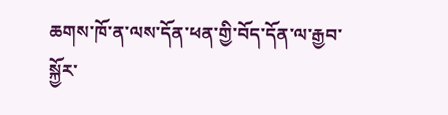ཆགས་ཁོ་ན་ལས་དོན་ཕན་གྱི་བོད་དོན་ལ་རྒྱབ་སྐྱོར་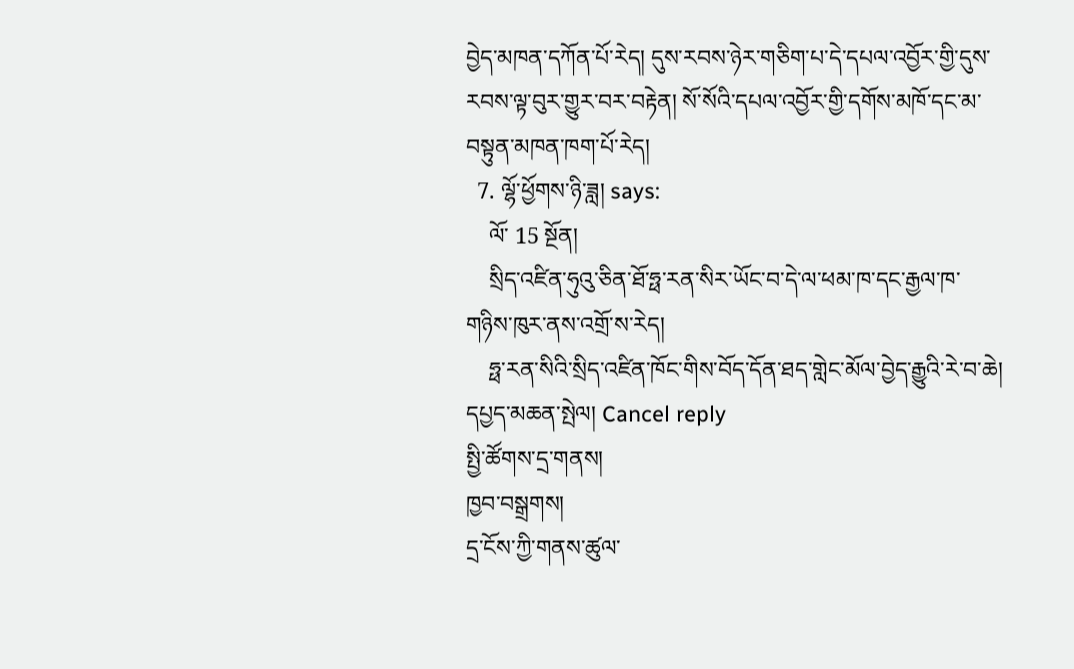བྱེད་མཁན་དཀོན་པོ་རེད། དུས་རབས་ཉེར་གཅིག་པ་དེ་དཔལ་འབྱོར་གྱི་དུས་རབས་ལྟ་བུར་གྱུར་བར་བརྟེན། སོ་སོའི་དཔལ་འབྱོར་གྱི་དགོས་མཁོ་དང་མ་བསྟུན་མཁན་ཁག་པོ་རེད།
  7. ལྷོ་ཕྱོགས་ཉི་ཟླ། says:
    ལོ་ 15 སྔོན།
    སྲིད་འཛིན་ཧུའུ་ཅིན་ཐོ་ཧྥ་རན་སིར་ཡོང་བ་དེ་ལ་ཕམ་ཁ་དང་རྒྱལ་ཁ་གཉིས་ཁུར་ནས་འགྲོ་ས་རེད།
    ཧྥ་རན་སིའི་སྲིད་འཛིན་ཁོང་གིས་བོད་དོན་ཐད་གླེང་མོལ་བྱེད་རྒྱུའི་རེ་བ་ཆེ།
དཔྱད་མཆན་སྤེལ། Cancel reply
སྤྱི་ཚོགས་དྲ་གནས།
ཁྱབ་བསྒྲགས།
དྲ་ངོས་ཀྱི་གནས་ཚུལ་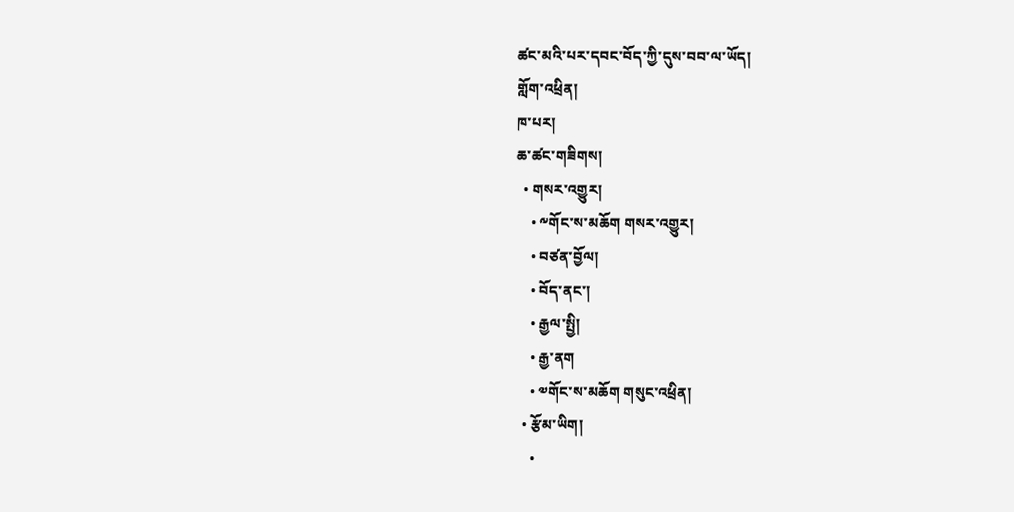ཚང་མའི་པར་དབང་བོད་ཀྱི་དུས་བབ་ལ་ཡོད།
གློག་འཕྲིན།
ཁ་པར།
ཆ་ཚང་གཟིགས།
  • གསར་འགྱུར།
    • ༸གོང་ས་མཆོག གསར་འགྱུར།
    • བཙན་བྱོལ།
    • བོད་ནང་།
    • རྒྱལ་སྤྱི།
    • རྒྱ་ནག
    • ༧གོང་ས་མཆོག གསུང་འཕྲིན།
  • རྩོམ་ཡིག།
    •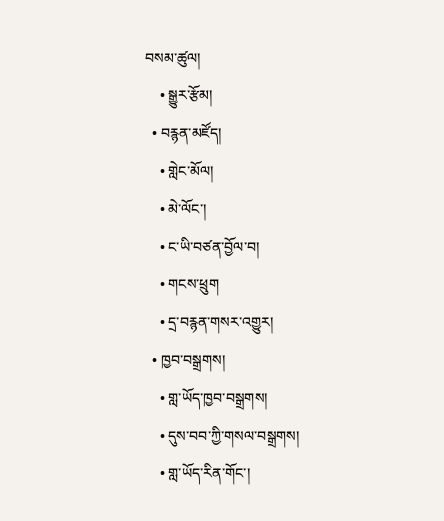བསམ་ཚུལ།
    • སྒྱུར་རྩོམ།
  • བརྙན་མཛོད།
    • གླེང་མོལ།
    • མེ་ལོང་།
    • ང་ཡི་བཙན་བྱོལ་བ།
    • གངས་ཕྲུག
    • དྲ་བརྙན་གསར་འགྱུར།
  • ཁྱབ་བསྒྲགས།
    • གླ་ཡོད་ཁྱབ་བསྒྲགས།
    • དུས་བབ་ཀྱི་གསལ་བསྒྲགས།
    • གླ་ཡོད་རིན་གོང་།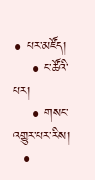• པར་མཛོད།
    • ང་ཚོའི་པར།
    • གསང་འགྱུར་པར་རིས།
  •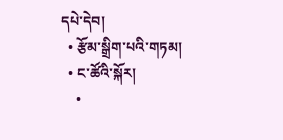དཔེ་དེབ།
  • རྩོམ་སྒྲིག་པའི་གཏམ།
  • ང་ཚོའི་སྐོར།
    •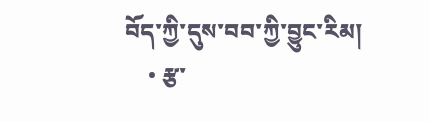བོད་ཀྱི་དུས་བབ་ཀྱི་བྱུང་རིམ།
    • རྩ་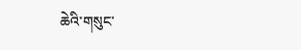ཆེའི་གསུང་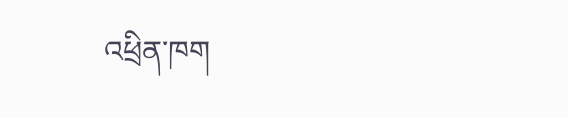འཕྲིན་ཁག